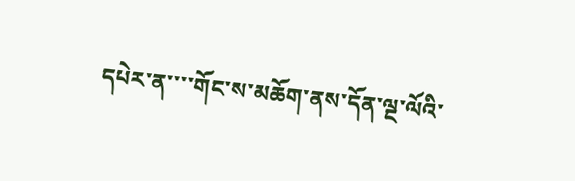དཔེར་ན་་་་གོང་ས་མཆོག་ནས་དོན་ལྔ་ལོའི་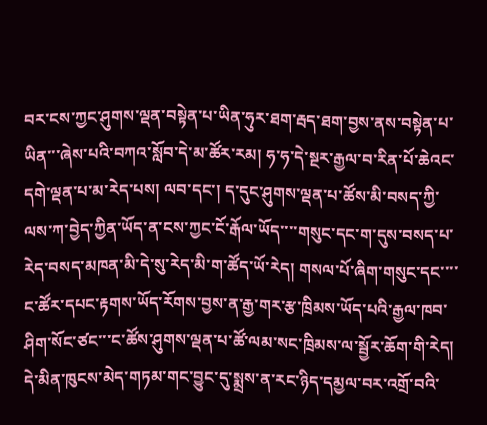བར་ངས་ཀྱང་ཤུགས་ལྡན་བསྟེན་པ་ཡིན་ཧུར་ཐག་རྦད་ཐག་བྱས་ནས་བསྟེན་པ་ཡིན་་་ཞེས་པའི་བཀའ་སློབ་དེ་མ་ཚོར་རམ། ཧ་ཧ་དེ་སྔར་རྒྱལ་བ་རིན་པོ་ཆེའང་དགེ་ལྡན་པ་མ་རེད་པས། ལབ་དང་། ད་དུང་ཤུགས་ལྡན་པ་ཚོས་མི་བསད་ཀྱི་ལས་ཀ་བྱེད་ཀྱིན་ཡོད་ན་ངས་ཀྱང་ངོ་རྒོལ་ཡོད་་་་གསུང་དང་ག་དུས་བསད་པ་རེད་བསད་མཁན་མི་དེ་སུ་རེད་མི་ག་ཚོད་ཡོ་རེད། གསལ་པོ་ཞིག་གསུང་དང་་་་ང་ཚོར་དཔང་རྟགས་ཡོད་རོགས་བྱས་ན་རྒྱ་གར་རྩ་ཁྲིམས་ཡོད་པའི་རྒྱལ་ཁབ་ཤིག་སོང་ཙང་་་ང་ཚོས་ཤུགས་ལྡན་པ་ཚོ་ལམ་སང་ཁྲིམས་ལ་སྦྱོར་ཆོག་གི་རེད། དེ་མིན་ཁུངས་མེད་གཏམ་གང་བྱུང་དུ་སྨྲས་ན་རང་ཉིད་དམྱལ་བར་འགྲོ་བའི་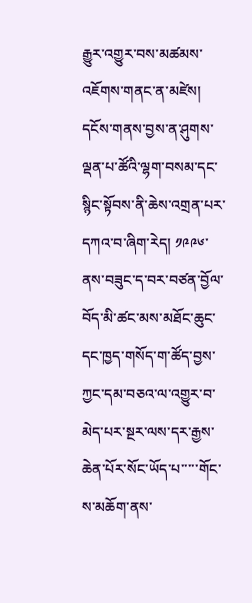རྒྱུར་འགྱུར་བས་མཚམས་འཇོགས་གནང་ན་མཛེས། དངོས་གནས་བྱས་ན་ཤུགས་ལྡན་པ་ཚོའི་ལྷག་བསམ་དང་སྙིང་སྟོབས་ནི་ཆེས་འགྲན་པར་དཀའ་བ་ཞིག་རེད། ༡༩༩༦་ནས་བཟུང་ད་བར་བཙན་བྱོལ་བོད་མི་ཚང་མས་མཐོང་ཆུང་དང་ཁྱད་གསོད་ག་ཚོད་བྱས་ཀྱང་དམ་བཅའ་ལ་འགྱུར་བ་མེད་པར་སྔར་ལས་དར་རྒྱས་ཆེན་པོར་སོང་ཡོད་པ་་་་་གོང་ས་མཆོག་ནས་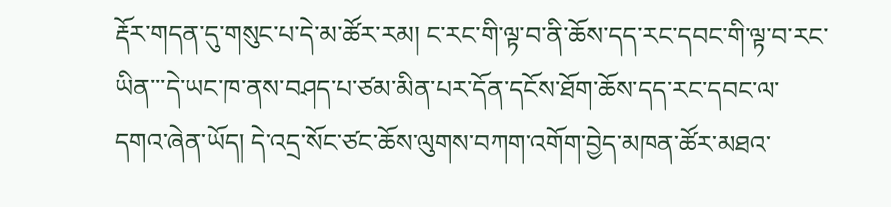རྡོར་གདན་དུ་གསུང་པ་དེ་མ་ཚོར་རམ། ང་རང་གི་ལྟ་བ་ནི་ཆོས་དད་རང་དབང་གི་ལྟ་བ་རང་ཡིན་་་དེ་ཡང་ཁ་ནས་བཤད་པ་ཙམ་མིན་པར་དོན་དངོས་ཐོག་ཆོས་དད་རང་དབང་ལ་དགའ་ཞེན་ཡོད། དེ་འདྲ་སོང་ཙང་ཆོས་ལུགས་བཀག་འགོག་བྱེད་མཁན་ཚོར་མཐའ་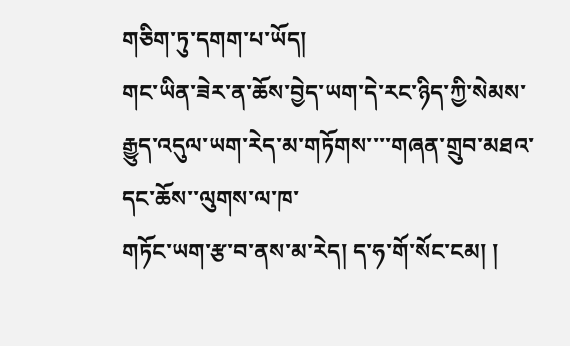གཅིག་ཏུ་དགག་པ་ཡོད།
གང་ཡིན་ཟེར་ན་ཆོས་བྱེད་ཡག་དེ་རང་ཉིད་ཀྱི་སེམས་རྒྱུད་འདུལ་ཡག་རེད་མ་གཏོགས་་་་གཞན་གྲུབ་མཐའ་དང་ཆོས་་ལུགས་ལ་ཁ་
གཏོང་ཡག་རྩ་བ་ནས་མ་རེད། ད་ཧ་གོ་སོང་ངམ། །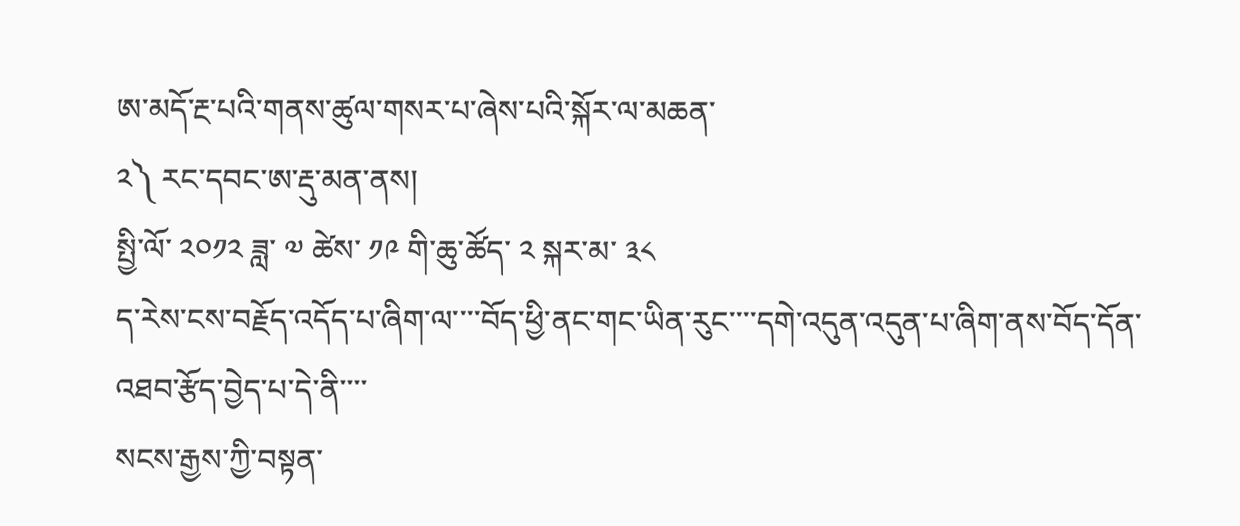ཨ་མདོ་རྔ་པའི་གནས་ཚུལ་གསར་པ་ཞེས་པའི་སྐོར་ལ་མཆན་
༢༽ རང་དབང་ཨ་རྡུ་མན་ནས།
སྤྱི་ལོ་ ༢༠༡༢ ཟླ་ ༧ ཚེས་ ༡༩ གི་ཆུ་ཚོད་ ༢ སྐར་མ་ ༣༨
ད་རེས་ངས་བརྗོད་འདོད་པ་ཞིག་ལ་་་་བོད་ཕྱི་ནང་གང་ཡིན་རུང་་་་དགེ་འདུན་འདུན་པ་ཞིག་ནས་བོད་དོན་འཐབ་རྩོད་བྱེད་པ་དེ་ནི་་་་
སངས་རྒྱས་ཀྱི་བསྟན་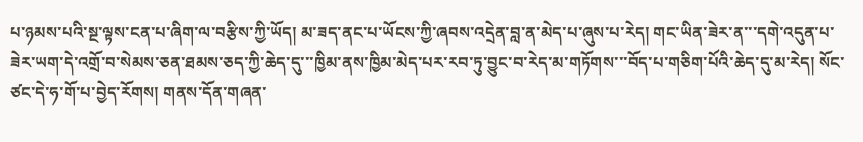པ་ཉམས་པའི་སྔ་ལྟས་ངན་པ་ཞིག་ལ་བརྩིས་ཀྱི་ཡོད། མ་ཟད་ནང་པ་ཡོངས་ཀྱི་ཞབས་འདྲེན་བླ་ན་མེད་པ་ཞུས་པ་རེད། གང་ཡིན་ཟེར་ན་་་དགེ་འདུན་པ་ཟེར་ཡག་དེ་འགྲོ་བ་སེམས་ཅན་ཐམས་ཅད་ཀྱི་ཆེད་དུ་་་ཁྱིམ་ནས་ཁྱིམ་མེད་པར་རབ་ཏུ་བྱུང་བ་རེད་མ་གཏོགས་་་བོད་པ་གཅིག་པོའི་ཆེད་དུ་མ་རེད། སོང་ཙང་དེ་ཧ་གོ་པ་བྱེད་རོགས། གནས་དོན་གཞན་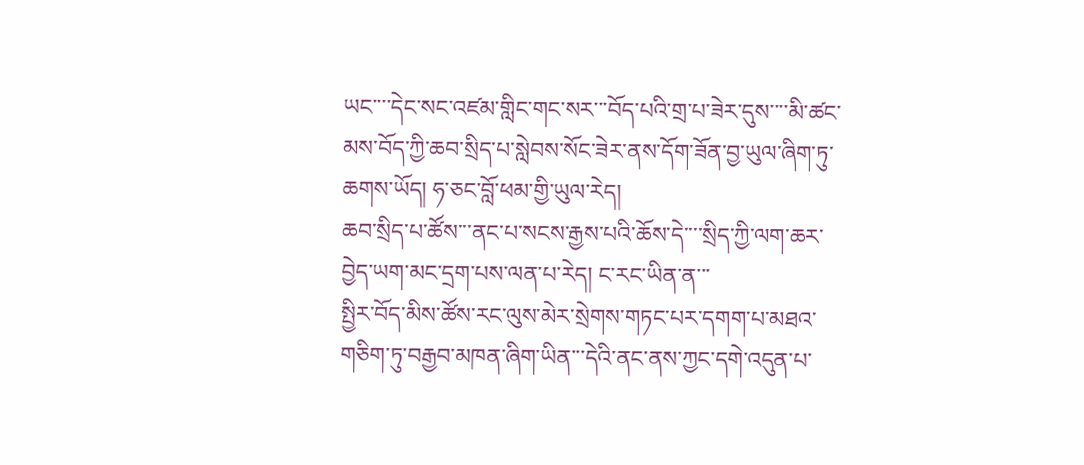ཡང་་་་དེང་སང་འཛམ་གླིང་གང་སར་་་བོད་པའི་གྲ་པ་ཟེར་དུས་་་་མི་ཚང་མས་བོད་ཀྱི་ཆབ་སྲིད་པ་སླེབས་སོང་ཟེར་ནས་དོག་ཟོན་བྱ་ཡུལ་ཞིག་ཏུ་ཆགས་ཡོད། ཧ་ཅང་བློ་ཕམ་གྱི་ཡུལ་རེད།
ཆབ་སྲིད་པ་ཚོས་་་ནང་པ་སངས་རྒྱས་པའི་ཆོས་དེ་་་་སྲིད་ཀྱི་ལག་ཆར་བྱེད་ཡག་མང་དྲག་པས་ལན་པ་རེད། ང་རང་ཡིན་ན་་་
སྤྱིར་བོད་མིས་ཚོས་རང་ལུས་མེར་སྲེགས་གཏང་པར་དགག་པ་མཐའ་གཅིག་ཏུ་བརྒྱབ་མཁན་ཞིག་ཡིན་་་དེའི་ནང་ནས་ཀྱང་དགེ་འདུན་པ་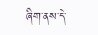ཞིག་ནས་དེ་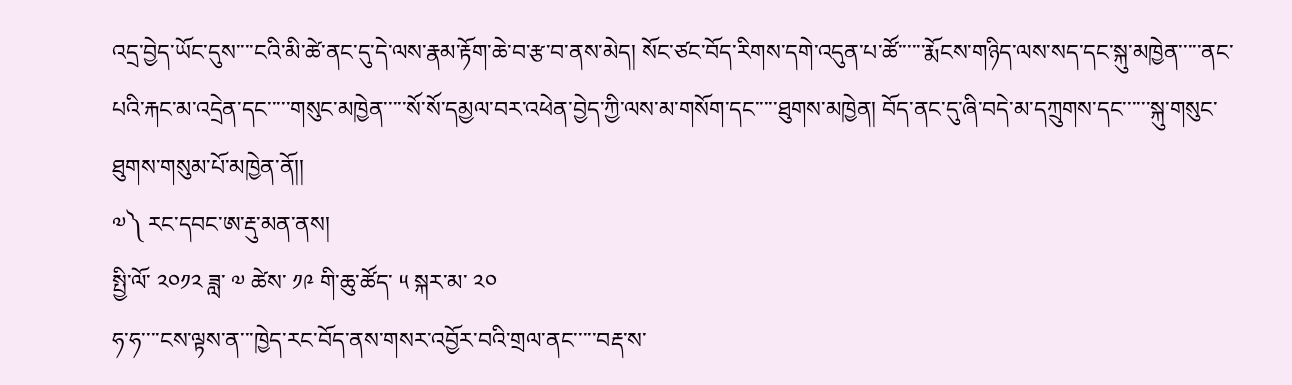འདྲ་བྱེད་ཡོང་དུས་་་་ངའི་མི་ཚེ་ནང་དུ་དེ་ལས་རྣམ་རྟོག་ཆེ་བ་རྩ་བ་ནས་མེད། སོང་ཙང་བོད་རིགས་དགེ་འདུན་པ་ཚོ་་་་་་རྨོངས་གཉིད་ལས་སད་དང་སྐུ་མཁྱེན་་་་་ནང་པའི་རྐང་མ་འདྲེན་དང་་་་་གསུང་མཁྱེན་་་་་སོ་སོ་དམྱལ་བར་འཕེན་བྱེད་ཀྱི་ལས་མ་གསོག་དང་་་་་ཐུགས་མཁྱེན། བོད་ནང་དུ་ཞི་བདེ་མ་དཀྲུགས་དང་་་་་་སྐུ་གསུང་ཐུགས་གསུམ་པོ་མཁྱེན་ནོ།།
༧༽ རང་དབང་ཨ་རྡུ་མན་ནས།
སྤྱི་ལོ་ ༢༠༡༢ ཟླ་ ༧ ཚེས་ ༡༩ གི་ཆུ་ཚོད་ ༥ སྐར་མ་ ༢༠
ཧ་ཧ་་་་ངས་ལྟས་ན་་་ཁྱེད་རང་བོད་ནས་གསར་འབྱོར་བའི་གྲལ་ནང་་་་་བརྡ་ས་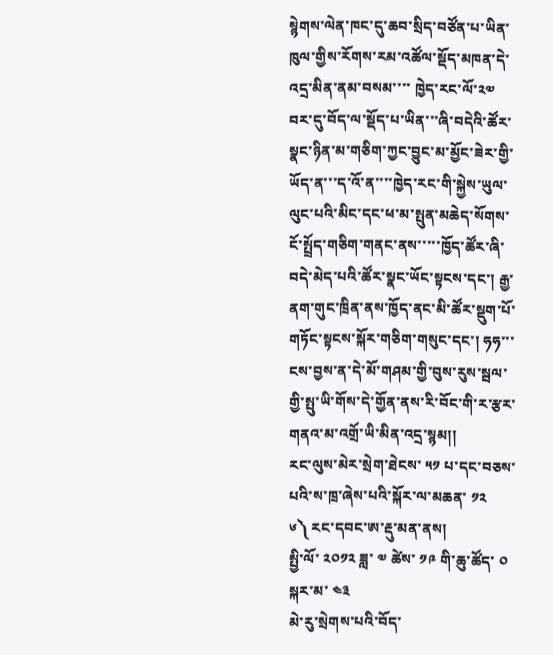སྙེགས་ལེན་ཁང་དུ་ཆབ་སྲིད་བཙོན་པ་ཡིན་ཁུལ་གྱིས་རོགས་རམ་འཚོལ་སྡོད་མཁན་དེ་འདྲ་མིན་ནམ་བསམ་་་་ ཁྱེད་རང་ལོ་༢༧ བར་དུ་བོད་ལ་སྡོད་པ་ཡིན་་་ཞི་བདེའི་ཚོར་སྣང་ཉིན་མ་གཅིག་ཀྱང་བྱུང་མ་མྱོང་ཟེར་གྱི་ཡོད་ན་་་ད་འོ་ན་་་་ཁྱེད་རང་གི་སྐྱེས་ཡུལ་ལུང་པའི་མིང་དང་ཕ་མ་སྤུན་མཆེད་སོགས་ངོ་སྤྲོད་གཅིག་གནང་ནས་་་་་ཁྱོད་ཚོར་ཞི་བདེ་མེད་པའི་ཚོར་སྣང་ཡོང་སྟངས་དང་། རྒྱ་ནག་གུང་ཁྲིན་ནས་ཁྱོད་ནང་མི་ཚོར་སྡུག་པོ་གཏོང་སྟངས་སྐོར་གཅིག་གསུང་དང་། ཧཧ་་་ངས་བྱས་ན་དེ་མོ་གཤམ་གྱི་བུས་རུས་སྦལ་གྱི་སྤུ་ཡི་གོས་དེ་གྱོན་ནས་རི་བོང་གི་ར་རྩར་གནའ་མ་འགྲོ་ཡི་མིན་འདྲ་སྙམ།།
རང་ལུས་མེར་སྲེག་ཐེངས་ ༥༡ པ་དང་བཅས་པའི་ས་ཁྲ་ཞེས་པའི་སྐོར་ལ་མཆན་ ༡༢
༦༽ རང་དབང་ཨ་རྡུ་མན་ནས།
སྤྱི་ལོ་ ༢༠༡༢ ཟླ་ ༧ ཚེས་ ༡༩ གི་ཆུ་ཚོད་ ༠ སྐར་མ་ ༤༣
མེ་རུ་སྲེགས་པའི་བོད་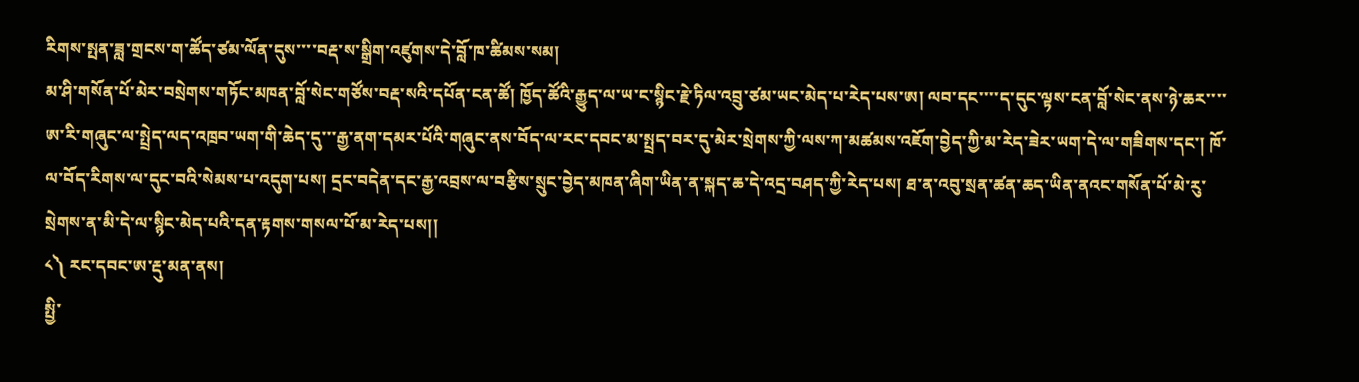རིགས་སྤན་ཟླ་གྲངས་ག་ཚོད་ཙམ་ལོན་དུས་་་་བརྡ་ས་སྒྲིག་འཛུགས་དེ་བློ་ཁ་ཚིམས་སམ།
མ་ཤི་གསོན་པོ་མེར་བསྲེགས་གཏོང་མཁན་བློ་སེང་གཙོས་བརྡ་སའི་དཔོན་ངན་ཚོ། ཁྱོད་ཚོའི་རྒྱུད་ལ་ཡ་ང་སྙིང་རྗེ་ཏིལ་འབྲུ་ཙམ་ཡང་མེད་པ་རེད་པས་ཨ། ལབ་དང་་་་ད་དུང་ལྟས་ངན་བློ་སེང་ནས་ཉེ་ཆར་་་་ཨ་རི་གཞུང་ལ་སྤྲེད་ལད་འཁྲབ་ཡག་གི་ཆེད་དུ་་་རྒྱ་ནག་དམར་པོའི་གཞུང་ནས་བོད་ལ་རང་དབང་མ་སྤྲད་བར་དུ་མེར་སྲེགས་ཀྱི་ལས་ཀ་མཚམས་འཇོག་བྱེད་ཀྱི་མ་རེད་ཟེར་ཡག་དེ་ལ་གཟིགས་དང་། ཁོ་ལ་བོད་རིགས་ལ་དུང་བའི་སེམས་པ་འདུག་པས། དྲང་བདེན་དང་རྒྱ་འབྲས་ལ་བརྩིས་སྲུང་བྱེད་མཁན་ཞིག་ཡིན་ན་སྐད་ཆ་དེ་འདྲ་བཤད་ཀྱི་རེད་པས། ཐ་ན་འབུ་སྲན་ཚན་ཆད་ཡིན་ནའང་གསོན་པོ་མེ་རུ་སྲེགས་ན་མི་དེ་ལ་སྙིང་མེད་པའི་དན་རྟགས་གསལ་པོ་མ་རེད་པས།།
༨༽ རང་དབང་ཨ་རྡུ་མན་ནས།
སྤྱི་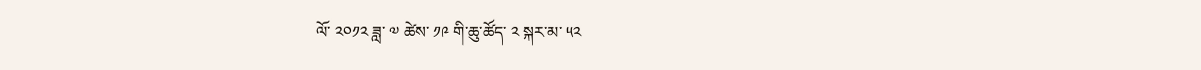ལོ་ ༢༠༡༢ ཟླ་ ༧ ཚེས་ ༡༩ གི་ཆུ་ཚོད་ ༢ སྐར་མ་ ༥༢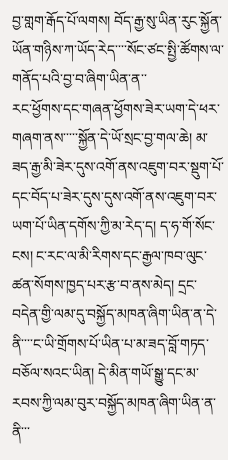བྱ་གླག་རྒོད་པོ་ལགས། བོད་རྒྱ་སུ་ཡིན་རུང་སྐྱོན་ཡོན་གཉིས་ཀ་ཡོད་རེད་་་་སོང་ཙང་སྤྱི་ཚོགས་ལ་གནོད་པའི་བྱ་བ་ཞིག་ཡིན་ན་་
རང་ཕྱོགས་དང་གཞན་ཕྱོགས་ཟེར་ཡག་དེ་ཕར་གཞག་ནས་་་་་སྐྱོན་དེ་ཡོ་སྲང་བྱ་གལ་ཆེ། མ་ཟད་རྒྱ་མི་ཟེར་དུས་འགོ་ནས་འཇུག་བར་སྡུག་པོ་དང་བོད་པ་ཟེར་དུས་དུས་འགོ་ནས་འཇུག་བར་ཡག་པོ་ཡིན་དགོས་ཀྱི་མ་རེད་ད། ད་ཧ་གོ་སོང་ངས། ང་རང་ལ་མི་རིགས་དང་རྒྱལ་ཁབ་ལུང་ཚན་སོགས་ཁྱད་པར་རྩ་བ་ནས་མེད། དྲང་བདེན་གྱི་ལམ་དུ་བསྐྱོད་མཁན་ཞིག་ཡིན་ན་དེ་ནི་་་་ང་ཡི་གྲོགས་པོ་ཡིན་པ་མ་ཟད་བློ་གཏད་བཅོལ་སའང་ཡིན། དེ་མིན་གཡོ་སྒྱུ་དང་མ་རབས་ཀྱི་ལམ་བུར་བསྐྱོད་མཁན་ཞིག་ཡིན་ན་ནི་་་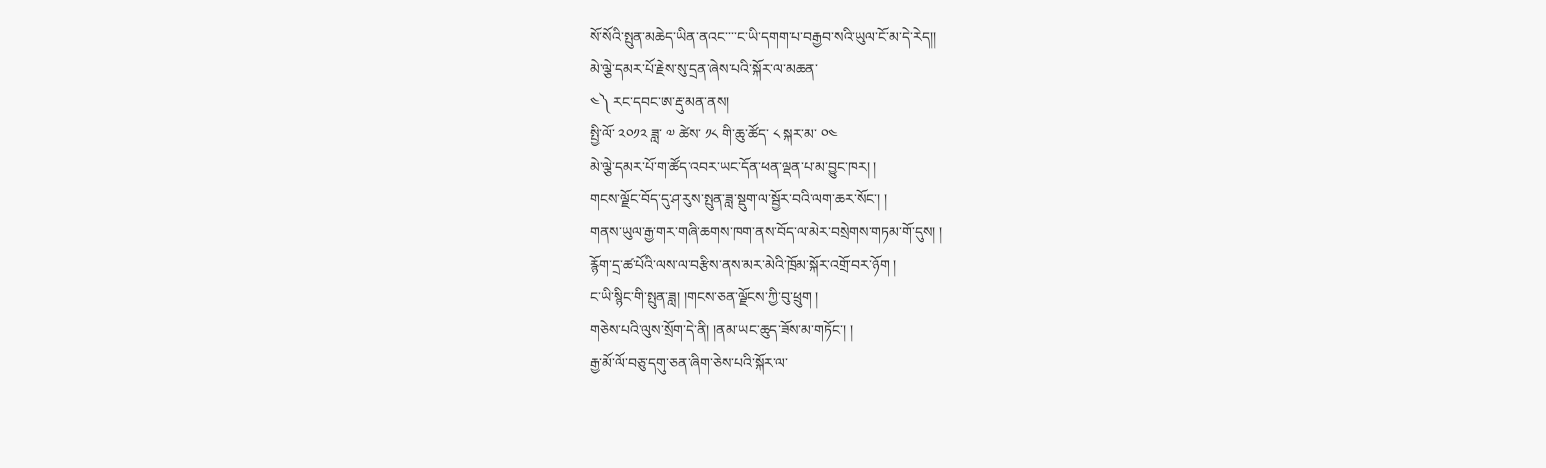སོ་སོའི་སྤུན་མཆེད་ཡིན་ནའང་་་་ང་ཡི་དགག་པ་བརྒྱབ་སའི་ཡུལ་ངོ་མ་དེ་རེད།།
མེ་ལྕེ་དམར་པོ་རྗེས་སུ་དྲན་ཞེས་པའི་སྐོར་ལ་མཆན་
༤༽ རང་དབང་ཨ་རྡུ་མན་ནས།
སྤྱི་ལོ་ ༢༠༡༢ ཟླ་ ༧ ཚེས་ ༡༨ གི་ཆུ་ཚོད་ ༨ སྐར་མ་ ༠༤
མེ་ལྕེ་དམར་པོ་ག་ཚོད་འབར་ཡང་དོན་ཕན་ལྡན་པ་མ་བྱུང་ཁར། །
གངས་ལྗོང་བོད་དུ་ཤ་རུས་སྤུན་ཟླ་སྡུག་ལ་སྦྱོར་བའི་ལག་ཆར་སོང་། །
གནས་ཡུལ་རྒྱ་གར་གཞི་ཆགས་ཁག་ནས་བོད་ལ་མེར་བསྲེགས་གཏམ་གོ་དུས། །
རྙོག་དྲ་ཚ་པོའི་ལས་ལ་བརྩིས་ནས་མར་མེའི་ཁྲོམ་སྐོར་འགྲོ་བར་ཉོག །
ང་ཡི་སྙིང་གི་སྤུན་ཟླ། །གངས་ཅན་ལྗོངས་ཀྱི་བུ་ཕྲུག །
གཅེས་པའི་ལུས་སྲོག་དེ་ནི། །ནམ་ཡང་ཆུད་ཟོས་མ་གཏོང་། །
རྒྱ་མོ་ལོ་བཅུ་དགུ་ཅན་ཞིག་ཅེས་པའི་སྐོར་ལ་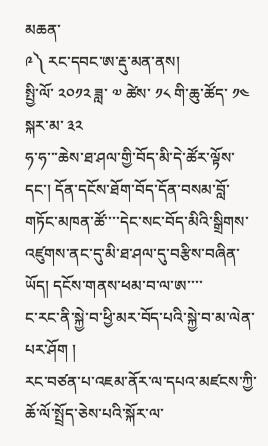མཆན་
༩༽ རང་དབང་ཨ་རྡུ་མན་ནས།
སྤྱི་ལོ་ ༢༠༡༢ ཟླ་ ༧ ཚེས་ ༡༨ གི་ཆུ་ཚོད་ ༡༤ སྐར་མ་ ༣༢
ཧ་ཧ་་་ཆེས་ཐ་ཤལ་གྱི་བོད་མི་དེ་ཚོར་ལྟོས་དང་། དོན་དངོས་ཐོག་བོད་དོན་བསམ་བློ་གཏོང་མཁན་ཚོ་་་་དེང་སང་བོད་མིའི་སྒྲིགས་འཛུགས་ནང་དུ་མི་ཐ་ཤལ་དུ་བརྩིས་བཞིན་ཡོད། དངོས་གནས་ཕམ་བ་ལ་ཨ་་་་
ང་རང་ནི་སྐྱེ་བ་ཕྱི་མར་བོད་པའི་སྐྱེ་བ་མ་ལེན་པར་ཤོག །
རང་བཙན་པ་འཇམ་ནོར་ལ་དཔའ་མཛངས་ཀྱི་ཆོ་ལོ་སྤྲོད་ཅེས་པའི་སྐོར་ལ་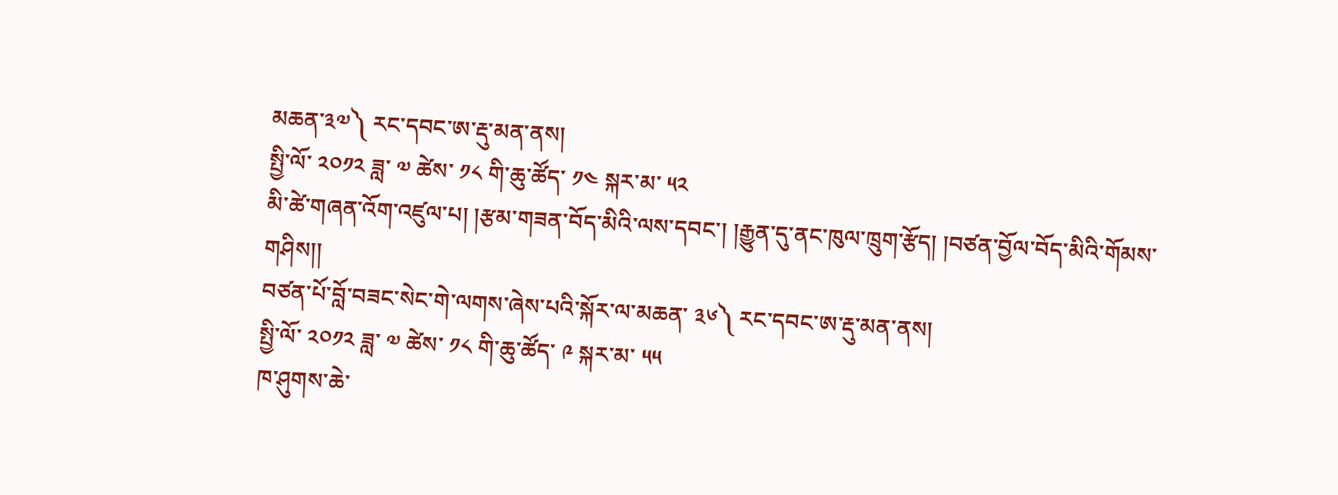མཆན་༣༧༽ རང་དབང་ཨ་རྡུ་མན་ནས།
སྤྱི་ལོ་ ༢༠༡༢ ཟླ་ ༧ ཚེས་ ༡༨ གི་ཆུ་ཚོད་ ༡༤ སྐར་མ་ ༥༢
མི་ཚེ་གཞན་འོག་འཛུལ་པ། །རྩམ་གཟན་བོད་མིའི་ལས་དབང་། །རྒྱུན་དུ་ནང་ཁུལ་ཁྲུག་རྩོད། །བཙན་བྱོལ་བོད་མིའི་གོམས་གཤིས།།
བཙན་པོ་བློ་བཟང་སེང་གེ་ལགས་ཞེས་པའི་སྐོར་ལ་མཆན་ ༣༦༽ རང་དབང་ཨ་རྡུ་མན་ནས།
སྤྱི་ལོ་ ༢༠༡༢ ཟླ་ ༧ ཚེས་ ༡༨ གི་ཆུ་ཚོད་ ༩ སྐར་མ་ ༥༥
ཁ་ཤུགས་ཆེ་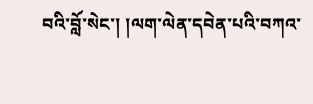བའི་བློ་སེང་། །ལག་ལེན་དབེན་པའི་བཀའ་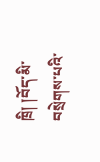ཁྲི། །བོད་མི་བསྲེགས་པའི་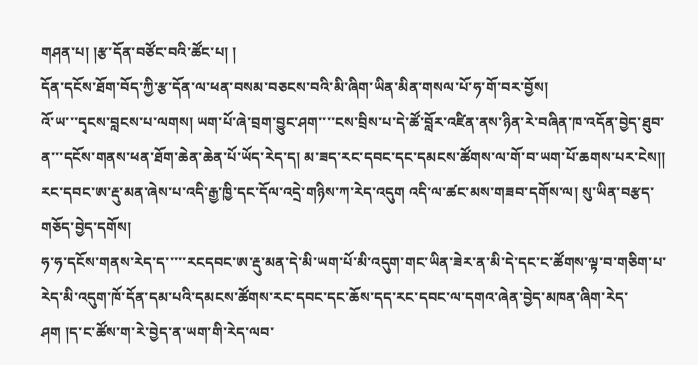གཤན་པ། །རྩ་དོན་བཙོང་བའི་ཚོང་པ། །
དོན་དངོས་ཐོག་བོད་ཀྱི་རྩ་དོན་ལ་ཕན་བསམ་བཅངས་བའི་མི་ཞིག་ཡིན་མིན་གསལ་པོ་ཧ་གོ་བར་བྱོས།
འོ་ཡ་་་དྭངས་བླངས་པ་ལགས། ཡག་པོ་ཞེ་བྲག་བྱུང་ཤག་་་་ངས་བྲིས་པ་དེ་ཚོ་བློར་འཛིན་ནས་ཉིན་རེ་བཞིན་ཁ་འདོན་བྱེད་ཐུབ་ན་་་དངོས་གནས་ཕན་ཐོག་ཆེན་ཆེན་པོ་ཡོད་རེད་ད། མ་ཟད་རང་དབང་དང་དམངས་ཚོགས་ལ་གོ་བ་ཡག་པོ་ཆགས་པར་ངེས།།
རང་དབང་ཨ་རྡུ་མན་ཞེས་པ་འདི་རྒྱ་ཁྱི་དང་དོལ་འདྲེ་གཉིས་ཀ་རེད་འདུག འདི་ལ་ཚང་མས་གཟབ་དགོས་ལ། སུ་ཡིན་བརྩད་གཅོད་བྱེད་དགོས།
ཧ་ཧ་དངོས་གནས་རེད་ད་་་་་རངདབང་ཨ་རྡུ་མན་དེ་མི་ཡག་པོ་མི་འདུག་གང་ཡིན་ཟེར་ན་མི་དེ་དང་ང་ཚོགས་ལྟ་བ་གཅིག་པ་རེད་མི་འདུག་ཁོ་དོན་དམ་པའི་དམངས་ཚོགས་རང་དབང་དང་ཆོས་དད་རང་དབང་ལ་དགའ་ཞེན་བྱེད་མཁན་ཞིག་རེད་ཤག །ད་ང་ཚོས་ག་རེ་བྱེད་ན་ཡག་གི་རེད་ལབ་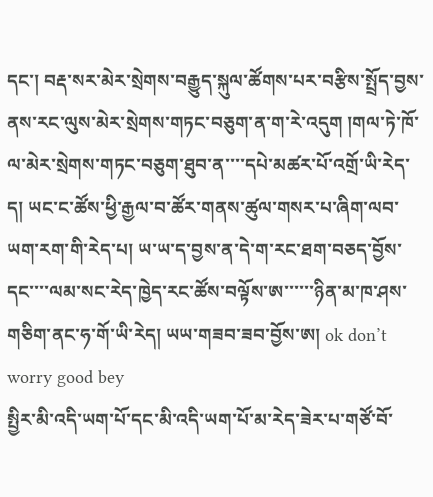དང་། བརྡ་སར་མེར་སྲེགས་བརྒྱུད་སྐུལ་ཚོགས་པར་བརྩིས་སྤྲོད་བྱས་ནས་རང་ལུས་མེར་སྲེགས་གཏང་བཅུག་ན་ག་རེ་འདུག །གལ་ཏེ་ཁོ་ལ་མེར་སྲེགས་གཏང་བཅུག་ཐུབ་ན་་་་དཔེ་མཚར་པོ་འགྲོ་ཡི་རེད་ད། ཡང་ང་ཚོས་ཕྱི་རྒྱལ་བ་ཚོར་གནས་ཚུལ་གསར་པ་ཞིག་ལབ་ཡག་རག་གི་རེད་པ། ཡ་ཡ་ད་བྱས་ན་དེ་ག་རང་ཐག་བཅད་བྱོས་དང་་་་ལམ་སང་རེད་ཁྱེད་རང་ཚོས་བལྟོས་ཨ་་་་་་ཉིན་མ་ཁ་ཤས་གཅིག་ནང་ཧ་གོ་ཡི་རེད། ཡཡ་གཟབ་ཟབ་བྱོས་ཨ། ok don’t worry good bey
སྤྱིར་མི་འདི་ཡག་པོ་དང་མི་འདི་ཡག་པོ་མ་རེད་ཟེར་པ་གཙོ་བོ་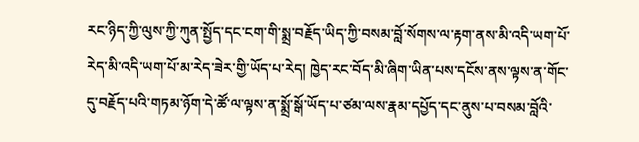རང་ཉིད་ཀྱི་ལུས་ཀྱི་ཀུན་སྤྱོད་དང་ངག་གི་སྨྲ་བརྗོད་ཡིད་ཀྱི་བསམ་བློ་སོགས་ལ་རྟག་ནས་མི་འདི་ཡག་པོ་རེད་མི་འདི་ཡག་པོ་མ་རེད་ཟེར་གྱི་ཡོད་པ་རེད། ཁྱེད་རང་བོད་མི་ཞིག་ཡིན་པས་དངོས་ནས་ལྟས་ན་གོང་དུ་བརྗོད་པའི་གཏམ་ཉོག་དེ་ཚོ་ལ་ལྟས་ན་སྨྲོ་སྒོ་ཡོད་པ་ཙམ་ལས་རྣམ་དཔྱོད་དང་ནུས་པ་བསམ་བློའི་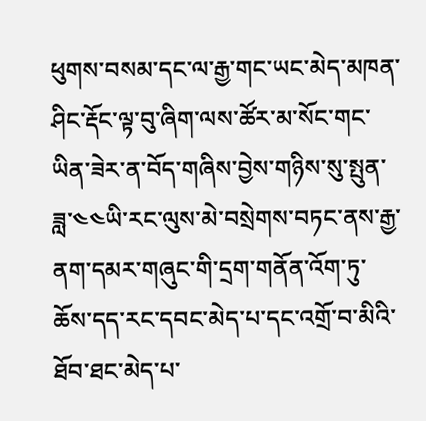ཕུགས་བསམ་དང་ལ་རྒྱ་གང་ཡང་མེད་མཁན་ཤིང་རྡོང་ལྟ་བུ་ཞིག་ལས་ཚོར་མ་སོང་གང་ཡིན་ཟེར་ན་བོད་གཞིས་བྱེས་གཉིས་སུ་སྤུན་ཟླ་༤༤ཡི་རང་ལུས་མེ་བསྲེགས་བཏང་ནས་རྒྱ་ནག་དམར་གཞུང་གི་དྲག་གནོན་འོག་ཏུ་ཆོས་དད་རང་དབང་མེད་པ་དང་འགྲོ་བ་མིའི་ཐོབ་ཐང་མེད་པ་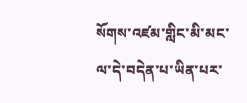སོགས་འཛམ་གླིང་མི་མང་ལ་དེ་བདེན་པ་ཡིན་པར་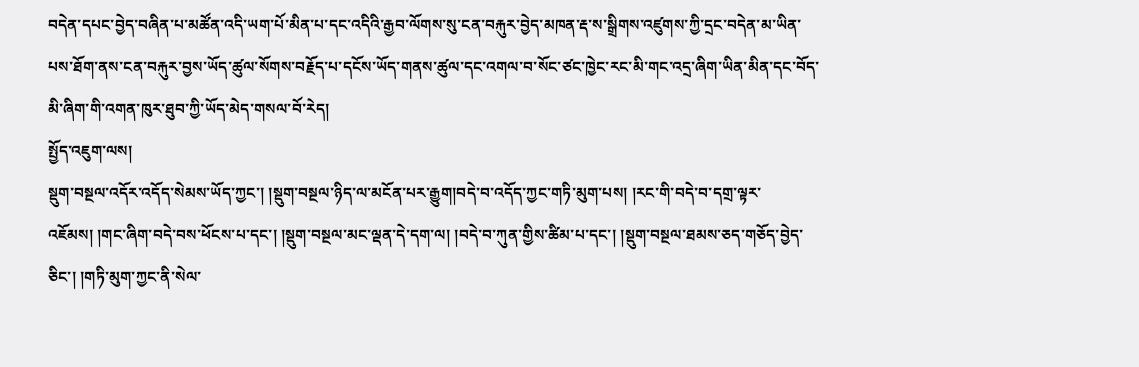བདེན་དཔང་བྱེད་བཞིན་པ་མཚོན་འདི་ཡག་པོ་མིན་པ་དང་འདིའི་རྒྱབ་ལོགས་སུ་ངན་བརྐུར་བྱེད་མཁན་རྡ་ས་སྒྲིགས་འཛུགས་ཀྱི་དྲང་བདེན་མ་ཡིན་པས་ཐོག་ནས་ངན་བརྐུར་བྱས་ཡོད་ཚུལ་སོགས་བརྗོད་པ་དངོས་ཡོད་གནས་ཚུལ་དང་འགལ་བ་སོང་ཙང་ཁྱེང་རང་མི་གང་འདྲ་ཞིག་ཡིན་མིན་དང་བོད་མི་ཞིག་གི་འགན་ཁུར་ཐུབ་ཀྱི་ཡོད་མེད་གསལ་བོ་རེད།
སྤྱོད་འཇུག་ལས།
སྡུག་བསྔལ་འདོར་འདོད་སེམས་ཡོད་ཀྱང་། །སྡུག་བསྔལ་ཉིད་ལ་མངོན་པར་རྒྱུག།བདེ་བ་འདོད་ཀྱང་གཏི་མུག་པས། །རང་གི་བདེ་བ་དགྲ་ལྟར་འཇོམས། །གང་ཞིག་བདེ་བས་ཕོངས་པ་དང་། །སྡུག་བསྔལ་མང་ལྡན་དེ་དག་ལ། །བདེ་བ་ཀུན་གྱིས་ཚིམ་པ་དང་། །སྡུག་བསྔལ་ཐམས་ཅད་གཅོད་བྱེད་ཅིང་། །གཏི་མུག་ཀྱང་ནི་སེལ་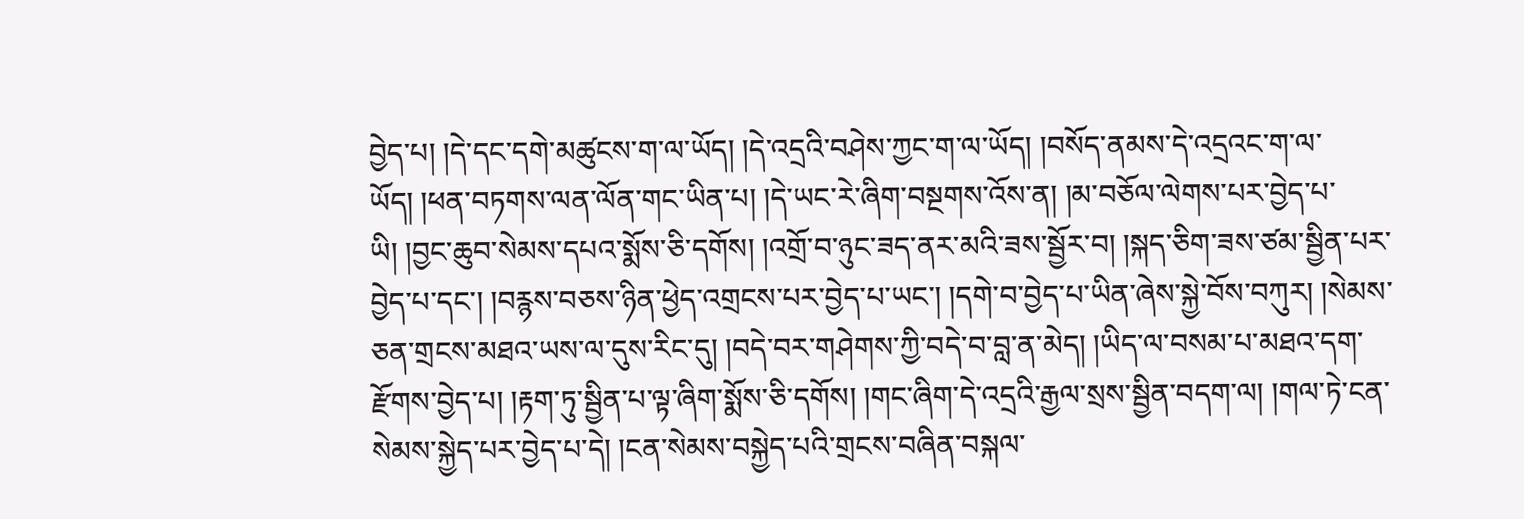བྱེད་པ། །དེ་དང་དགེ་མཚུངས་ག་ལ་ཡོད། །དེ་འདྲའི་བཤེས་ཀྱང་ག་ལ་ཡོད། །བསོད་ནམས་དེ་འདྲའང་ག་ལ་ཡོད། །ཕན་བཏགས་ལན་ལོན་གང་ཡིན་པ། །དེ་ཡང་རེ་ཞིག་བསྔགས་འོས་ན། །མ་བཅོལ་ལེགས་པར་བྱེད་པ་ཡི། །བྱང་ཆུབ་སེམས་དཔའ་སྨོས་ཅི་དགོས། །འགྲོ་བ་ཉུང་ཟད་ནར་མའི་ཟས་སྦྱོར་བ། །སྐད་ཅིག་ཟས་ཙམ་སྦྱིན་པར་བྱེད་པ་དང་། །བརྙས་བཅས་ཉིན་ཕྱེད་འགྲངས་པར་བྱེད་པ་ཡང་། །དགེ་བ་བྱེད་པ་ཡིན་ཞེས་སྐྱེ་བོས་བཀུར། །སེམས་ཅན་གྲངས་མཐའ་ཡས་ལ་དུས་རིང་དུ། །བདེ་བར་གཤེགས་ཀྱི་བདེ་བ་བླ་ན་མེད། །ཡིད་ལ་བསམ་པ་མཐའ་དག་རྫོགས་བྱེད་པ། །རྟག་ཏུ་སྦྱིན་པ་ལྟ་ཞིག་སྨོས་ཅི་དགོས། །གང་ཞིག་དེ་འདྲའི་རྒྱལ་སྲས་སྦྱིན་བདག་ལ། །གལ་ཏེ་ངན་སེམས་སྐྱེད་པར་བྱེད་པ་དེ། །ངན་སེམས་བསྐྱེད་པའི་གྲངས་བཞིན་བསྐལ་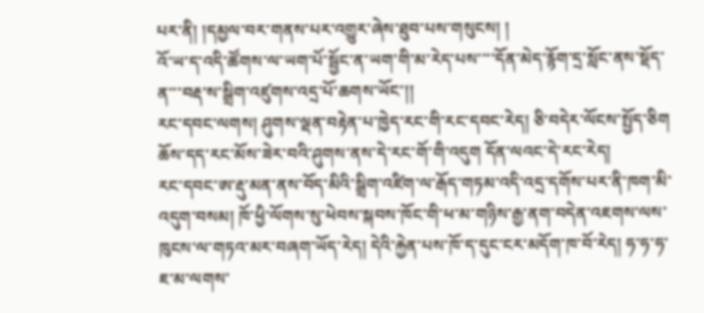པར་ནི། །དམྱལ་བར་གནས་པར་འགྱུར་ཞེས་ཐུབ་པས་གསུངས། །
འོ་ཡ་ད་འདི་ཚོགས་ལ་ཡག་པོ་སྦྱོང་ན་ཡག་གི་མ་རེད་པས་་་་དོན་མེད་རྙོག་དྲ་སློང་ནས་སྡོད་ན་་་བརྡ་ས་སྒྲིག་འཛུགས་འདྲ་པོ་ཆགས་ཡོང་།།
རང་དབང་ལགས། ཤུགས་ལྡན་བརྟེན་པ་ཁྱེད་རང་གི་རང་དབང་རེད། ཅི་བདེར་ལོངས་སྤྱོད་ཅིག
ཆོས་དད་རང་མོས་ཟེར་བའི་ཤུགས་ནས་དེ་རང་གོ་གི་འདུག དོན་ལའང་དེ་རང་རེད།
རང་དབང་ཨ་རྡུ་མན་ནས་བོད་མིའི་སྒྲིག་འཛིག་ལ་རྒོད་གཏམ་འདི་འདྲ་དགོས་པར་ནི་ཁག་མི་འདུག་བསམ། ཁོ་ཕྱི་ལོགས་སུ་ཕེབས་སྐབས་ཁོང་གི་ཕ་མ་གཉིས་རྒྱ་ནག་བདེན་འཇགས་ལས་ཁུངས་ལ་གཏའ་མར་བཞག་ཡོད་རེད། དེའི་རྐྱེན་པས་ཁོ་ད་དུང་ངར་མདོག་ཁ་བོ་རེད། ཧ་ཧ་ཧ་
ཇ་མ་ལགས་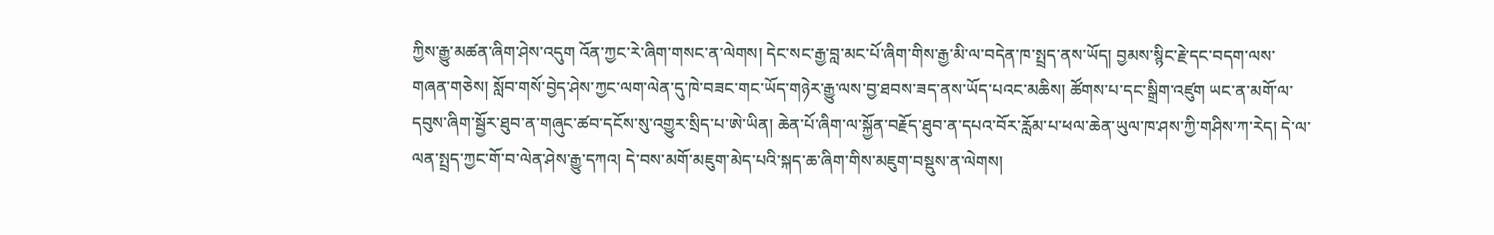ཀྱིས་རྒྱུ་མཚན་ཞིག་ཤེས་འདུག འོན་ཀྱང་རེ་ཞིག་གསང་ན་ལེགས། དེང་སང་རྒྱ་བླ་མང་པོ་ཞིག་གིས་རྒྱ་མི་ལ་བདེན་ཁ་སྤྲད་ནས་ཡོད། བྱམས་སྙིང་རྗེ་དང་བདག་ལས་གཞན་གཅེས། སློབ་གསོ་བྱེད་ཤེས་ཀྱང་ལག་ལེན་དུ་ཁེ་བཟང་གང་ཡོད་གཉེར་རྒྱུ་ལས་བྱ་ཐབས་ཟད་ནས་ཡོད་པའང་མཆིས། ཚོགས་པ་དང་སྒྲིག་འཛུག ཡང་ན་མགོ་ལ་དབུས་ཞིག་སྦྱོར་ཐུབ་ན་གཞུང་ཚབ་དངོས་སུ་འགྱུར་སྲིད་པ་ཨེ་ཡིན། ཆེན་པོ་ཞིག་ལ་སྐྱོན་བརྗོད་ཐུབ་ན་དཔའ་བོར་རློམ་པ་ཕལ་ཆེན་ཡུལ་ཁ་ཤས་ཀྱི་གཤིས་ཀ་རེད། དེ་ལ་ལན་སྤྲད་ཀྱང་གོ་བ་ལེན་ཤེས་རྒྱུ་དཀའ། དེ་བས་མགོ་མཇུག་མེད་པའི་སྐད་ཆ་ཞིག་གིས་མཇུག་བསྡུས་ན་ལེགས།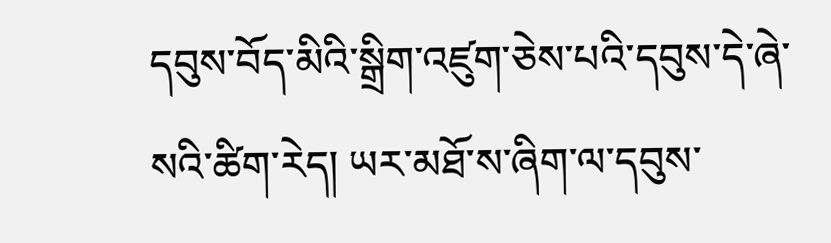དབུས་བོད་མིའི་སྒྲིག་འཛུག་ཅེས་པའི་དབུས་དེ་ཞེ་སའི་ཚིག་རེད། ཡར་མཐོ་ས་ཞིག་ལ་དབུས་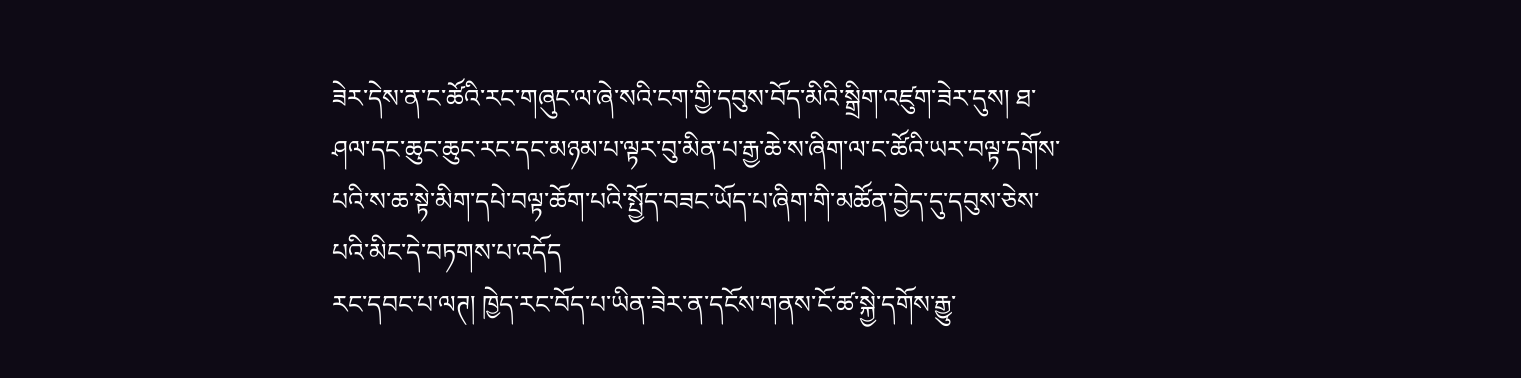ཟེར་དེས་ན་ང་ཚོའི་རང་གཞུང་ལ་ཞེ་སའི་ངག་གྱི་དབུས་བོད་མིའི་སྒྲིག་འཛུག་ཟེར་དུས། ཐ་ཤལ་དང་ཆུང་ཆུང་རང་དང་མཉམ་པ་ལྟར་བུ་མིན་པ་རྒྱ་ཆེ་ས་ཞིག་ལ་ང་ཚོའི་ཡར་བལྟ་དགོས་པའི་ས་ཆ་སྟེ་མིག་དཔེ་བལྟ་ཆོག་པའི་སྤྱོད་བཟང་ཡོད་པ་ཞིག་གི་མཚོན་བྱེད་དུ་དབུས་ཅེས་པའི་མིང་དེ་བཏགས་པ་འདོད
རང་དབང་པ་ལཊ། ཁྱེད་རང་བོད་པ་ཡིན་ཟེར་ན་དངོས་གནས་ངོ་ཚ་སྐྱེ་དགོས་རྒྱུ་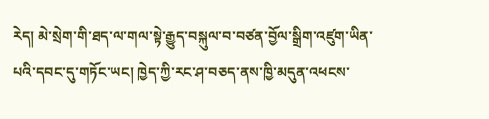རེད། མེ་སྲེག་གི་ཐད་ལ་གལ་སྟེ་རྒྱུད་བསྐུལ་བ་བཙན་བྱོལ་སྒྲིག་འཛུག་ཡིན་པའི་དབང་དུ་གཏོང་ཡང། ཁྱེད་ཀྱི་རང་ཤ་བཅད་ནས་ཁྱི་མདུན་འཕངས་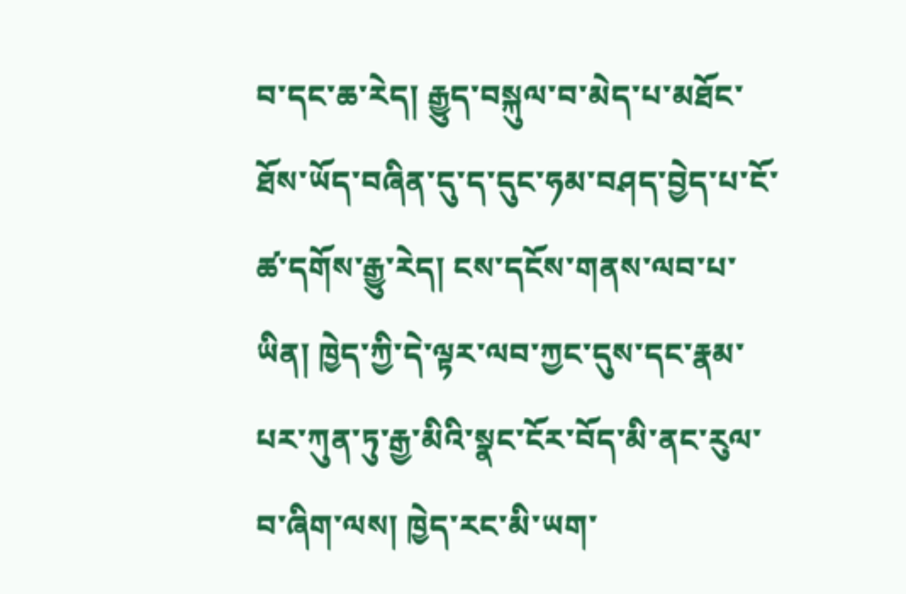བ་དང་ཆ་རེད། རྒྱུད་བསྐུལ་བ་མེད་པ་མཐོང་ཐོས་ཡོད་བཞིན་དུ་ད་དུང་ཧམ་བཤད་བྱེད་པ་ངོ་ཚ་དགོས་རྒྱུ་རེད། ངས་དངོས་གནས་ལབ་པ་ཡིན། ཁྱེད་ཀྱི་དེ་ལྟར་ལབ་ཀྱང་དུས་དང་རྣམ་པར་ཀུན་ཏུ་རྒྱ་མིའི་སྣང་ངོར་བོད་མི་ནང་རུལ་བ་ཞིག་ལས། ཁྱེད་རང་མི་ཡག་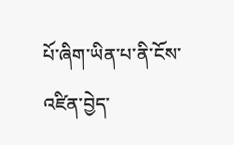པོ་ཞིག་ཡིན་པ་ནི་ངོས་འཛིན་བྱེད་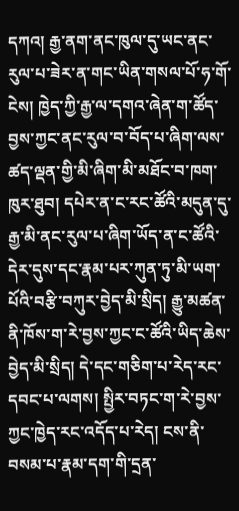དཀའ། རྒྱ་ནག་ནང་ཁུལ་དུ་ཡང་ནང་རུལ་པ་ཟེར་ན་གང་ཡིན་གསལ་པོ་ཧ་གོ་ངེས། ཁྱེད་ཀྱི་རྒྱ་ལ་དགའ་ཞེན་ག་ཚོད་བྱས་ཀྱང་ནང་རུལ་བ་བོད་པ་ཞིག་ལས་ཚད་ལྡན་གྱི་མི་ཞིག་མི་མཐོང་བ་ཁག་ཁུར་ཐུབ། དཔེར་ན་ང་རང་ཚོའི་མདུན་དུ་རྒྱ་མི་ནང་རུལ་པ་ཞིག་ཡོད་ན་ང་ཚོའི་དེར་དུས་དང་རྣམ་པར་ཀུན་ཏུ་མི་ཡག་པོའི་བརྩི་བཀུར་བྱེད་མི་སྲིད། རྒྱུ་མཚན་ནི་ཁོས་ག་རེ་བྱས་ཀྱང་ང་ཚོའི་ཡིད་ཆེས་བྱེད་མི་སྲིད། དེ་དང་གཅིག་པ་རེད་རང་དབང་པ་ལགས། སྤྱིར་བཏང་ག་རེ་བྱས་ཀྱང་ཁྱེད་རང་འདོད་པ་རེད། ངས་ནི་བསམ་པ་རྣམ་དག་གི་དྲན་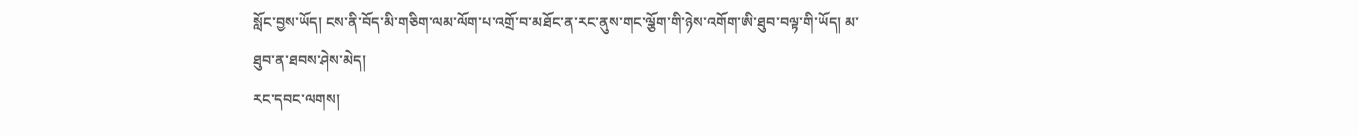སློང་བྱས་ཡོད། ངས་ནི་བོད་མི་གཅིག་ལམ་ལོག་པ་འགྲོ་བ་མཐོང་ན་རང་ནུས་གང་ལྕོག་གི་ཉེས་འགོག་ཨི་ཐུབ་བལྟ་གི་ཡོད། མ་ཐུབ་ན་ཐབས་ཤེས་མེད།
རང་དབང་ལགས།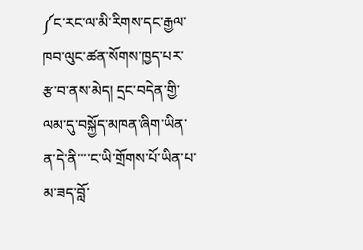༼ང་རང་ལ་མི་རིགས་དང་རྒྱལ་ཁབ་ལུང་ཚན་སོགས་ཁྱད་པར་རྩ་བ་ནས་མེད། དྲང་བདེན་གྱི་ལམ་དུ་བསྐྱོད་མཁན་ཞིག་ཡིན་ན་དེ་ནི་་་་ང་ཡི་གྲོགས་པོ་ཡིན་པ་མ་ཟད་བློ་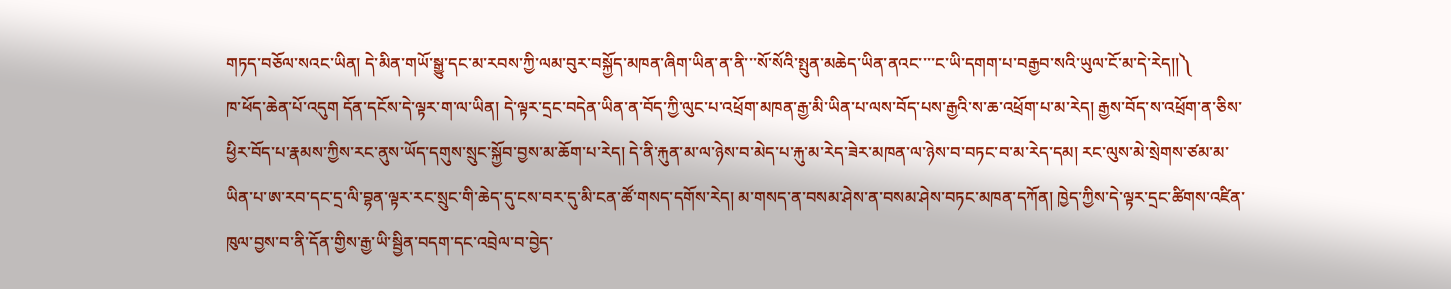གཏད་བཅོལ་སའང་ཡིན། དེ་མིན་གཡོ་སྒྱུ་དང་མ་རབས་ཀྱི་ལམ་བུར་བསྐྱོད་མཁན་ཞིག་ཡིན་ན་ནི་་་སོ་སོའི་སྤུན་མཆེད་ཡིན་ནའང་་་་ང་ཡི་དགག་པ་བརྒྱབ་སའི་ཡུལ་ངོ་མ་དེ་རེད།།༽
ཁ་ཕོད་ཆེན་པོ་འདུག དོན་དངོས་དེ་ལྟར་ག་ལ་ཡིན། དེ་ལྟར་དྲང་བདེན་ཡིན་ན་བོད་ཀྱི་ལུང་པ་འཕྲོག་མཁན་རྒྱ་མི་ཡིན་པ་ལས་བོད་པས་རྒྱའི་ས་ཆ་འཕྲོག་པ་མ་རེད། རྒྱས་བོད་ས་འཕྲོག་ན་ཅིས་ཕྱིར་བོད་པ་རྣམས་ཀྱིས་རང་ནུས་ཡོད་དགུས་སྲུང་སྐྱོབ་བྱས་མ་ཆོག་པ་རེད། དེ་ནི་རྐུན་མ་ལ་ཉེས་བ་མེད་པ་རྐུ་མ་རེད་ཟེར་མཁན་ལ་ཉེས་བ་བཏང་བ་མ་རེད་དམ། རང་ལུས་མེ་སྲེགས་ཙམ་མ་ཡིན་པ་ཨ་རབ་དང་དྲ་ལི་བྷན་ལྟར་རང་སྲུང་གི་ཆེད་དུ་ངས་བར་དུ་མི་ངན་ཚོ་གསད་དགོས་རེད། མ་གསད་ན་བསམ་ཤེས་ན་བསམ་ཤེས་བཏང་མཁན་དཀོན། ཁྱེད་ཀྱིས་དེ་ལྟར་དྲང་ཚིགས་འཛིན་ཁུལ་བྱས་བ་ནི་དོན་གྱིས་རྒྱ་ཡི་སྦྱིན་བདག་དང་འབྲེལ་བ་བྱེད་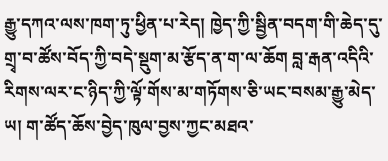རྒྱུ་དཀའ་ལས་ཁག་ཏུ་ཕྱིན་པ་རེད། ཁྱེད་ཀྱི་སྦྱིན་བདག་གི་ཆེད་དུ་གྲྭ་བ་ཚོས་བོད་ཀྱི་བདེ་སྡུག་མ་རྩོད་ན་ག་ལ་ཆོག བླ་རྒན་འདིའི་རིགས་ལར་ང་ཉིད་ཀྱི་ལྟོ་གོས་མ་གཏོགས་ཅི་ཡང་བསམ་རྒྱུ་མེད་ཡ། ག་ཚོད་ཆོས་བྱེད་ཁུལ་བྱས་ཀྱང་མཐའ་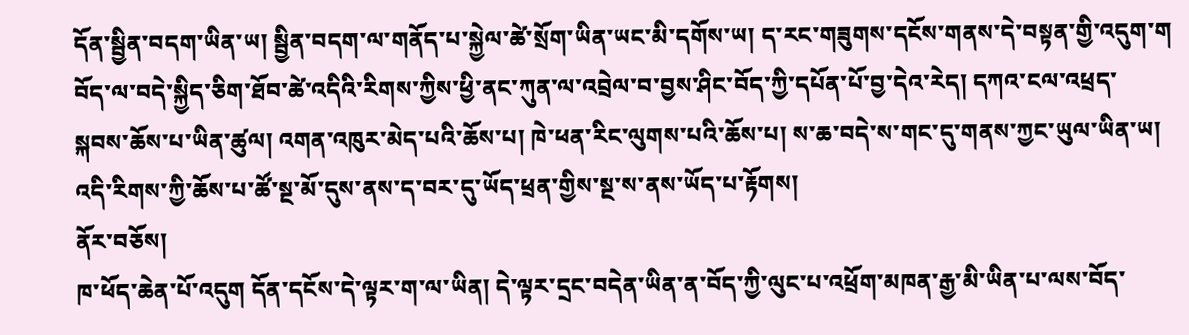དོན་སྦྱིན་བདག་ཡིན་ཡ། སྦྱིན་བདག་ལ་གནོད་པ་སྐྱེལ་ཚེ་སྲོག་ཡིན་ཡང་མི་དགོས་ཡ། ད་རང་གཟུགས་དངོས་གནས་དེ་བསྟན་གྱི་འདུག་ག བོད་ལ་བདེ་སྐྱིད་ཅིག་ཐོབ་ཚེ་འདིའི་རིགས་ཀྱིས་ཕྱི་ནང་ཀུན་ལ་འབྲེལ་བ་བྱས་ཤིང་བོད་ཀྱི་དཔོན་པོ་བྱ་དེའ་རེད། དཀའ་ངལ་འཕྲད་སྐབས་ཆོས་པ་ཡིན་ཚུལ། འགན་འཁུར་མེད་པའི་ཆོས་པ། ཁེ་ཕན་རིང་ལུགས་པའི་ཆོས་པ། ས་ཆ་བདེ་ས་གང་དུ་གནས་ཀྱང་ཡུལ་ཡིན་ཡ། འདི་རིགས་ཀྱི་ཆོས་པ་ཚོ་སྔ་མོ་དུས་ནས་ད་བར་དུ་ཡོད་ཕྲན་གྱིས་སྔ་ས་ནས་ཡོད་པ་རྟོགས།
ནོར་བཅོས།
ཁ་ཕོད་ཆེན་པོ་འདུག དོན་དངོས་དེ་ལྟར་ག་ལ་ཡིན། དེ་ལྟར་དྲང་བདེན་ཡིན་ན་བོད་ཀྱི་ལུང་པ་འཕྲོག་མཁན་རྒྱ་མི་ཡིན་པ་ལས་བོད་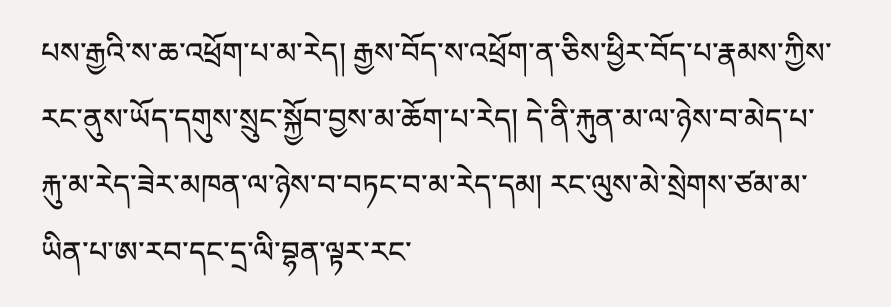པས་རྒྱའི་ས་ཆ་འཕྲོག་པ་མ་རེད། རྒྱས་བོད་ས་འཕྲོག་ན་ཅིས་ཕྱིར་བོད་པ་རྣམས་ཀྱིས་རང་ནུས་ཡོད་དགུས་སྲུང་སྐྱོབ་བྱས་མ་ཆོག་པ་རེད། དེ་ནི་རྐུན་མ་ལ་ཉེས་བ་མེད་པ་རྐུ་མ་རེད་ཟེར་མཁན་ལ་ཉེས་བ་བཏང་བ་མ་རེད་དམ། རང་ལུས་མེ་སྲེགས་ཙམ་མ་ཡིན་པ་ཨ་རབ་དང་དྲ་ལི་བྷན་ལྟར་རང་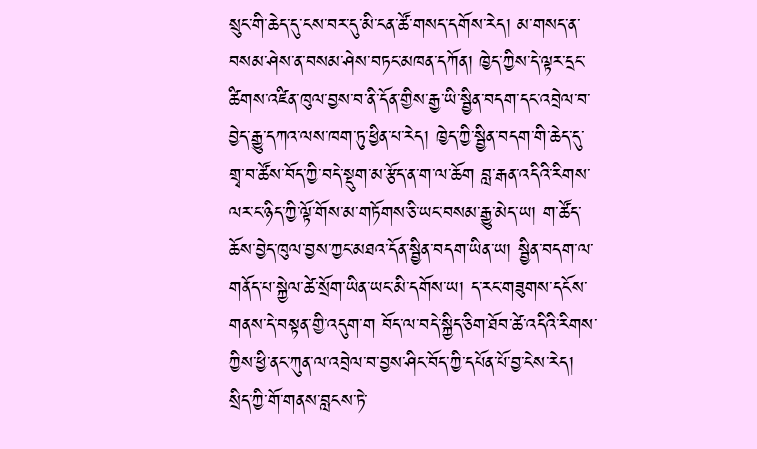སྲུང་གི་ཆེད་དུ་ངས་བར་དུ་མི་ངན་ཚོ་གསད་དགོས་རེད། མ་གསད་ན་བསམ་ཤེས་ན་བསམ་ཤེས་བཏང་མཁན་དཀོན། ཁྱེད་ཀྱིས་དེ་ལྟར་དྲང་ཚིགས་འཛིན་ཁུལ་བྱས་བ་ནི་དོན་གྱིས་རྒྱ་ཡི་སྦྱིན་བདག་དང་འབྲེལ་བ་བྱེད་རྒྱུ་དཀའ་ལས་ཁག་ཏུ་ཕྱིན་པ་རེད། ཁྱེད་ཀྱི་སྦྱིན་བདག་གི་ཆེད་དུ་གྲྭ་བ་ཚོས་བོད་ཀྱི་བདེ་སྡུག་མ་རྩོད་ན་ག་ལ་ཆོག བླ་རྒན་འདིའི་རིགས་ལར་ང་ཉིད་ཀྱི་ལྟོ་གོས་མ་གཏོགས་ཅི་ཡང་བསམ་རྒྱུ་མེད་ཡ། ག་ཚོད་ཆོས་བྱེད་ཁུལ་བྱས་ཀྱང་མཐའ་དོན་སྦྱིན་བདག་ཡིན་ཡ། སྦྱིན་བདག་ལ་གནོད་པ་སྐྱེལ་ཚེ་སྲོག་ཡིན་ཡང་མི་དགོས་ཡ། ད་རང་གཟུགས་དངོས་གནས་དེ་བསྟན་གྱི་འདུག་ག བོད་ལ་བདེ་སྐྱིད་ཅིག་ཐོབ་ཚེ་འདིའི་རིགས་ཀྱིས་ཕྱི་ནང་ཀུན་ལ་འབྲེལ་བ་བྱས་ཤིང་བོད་ཀྱི་དཔོན་པོ་བྱ་ངེས་རེད། སྲིད་ཀྱི་གོ་གནས་བླངས་ཏེ་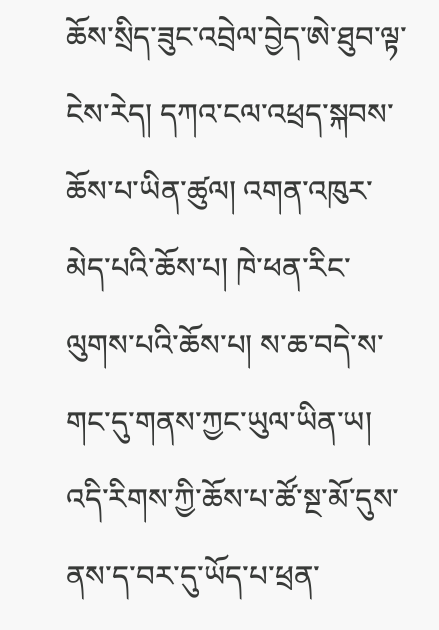ཆོས་སྲིད་ཟུང་འབྲེལ་བྱེད་ཨེ་ཐུབ་ལྟ་ངེས་རེད། དཀའ་ངལ་འཕྲད་སྐབས་ཆོས་པ་ཡིན་ཚུལ། འགན་འཁུར་མེད་པའི་ཆོས་པ། ཁེ་ཕན་རིང་ལུགས་པའི་ཆོས་པ། ས་ཆ་བདེ་ས་གང་དུ་གནས་ཀྱང་ཡུལ་ཡིན་ཡ། འདི་རིགས་ཀྱི་ཆོས་པ་ཚོ་སྔ་མོ་དུས་ནས་ད་བར་དུ་ཡོད་པ་ཕྲན་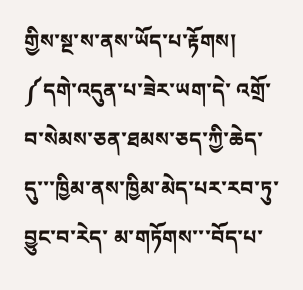གྱིས་སྔ་ས་ནས་ཡོད་པ་རྟོགས།
༼དགེ་འདུན་པ་ཟེར་ཡག་དེ་ འགྲོ་བ་སེམས་ཅན་ཐམས་ཅད་ཀྱི་ཆེད་དུ་་་ཁྱིམ་ནས་ཁྱིམ་མེད་པར་རབ་ཏུ་བྱུང་བ་རེད་ མ་གཏོགས་་་བོད་པ་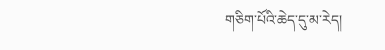གཅིག་པོའི་ཆེད་དུ་མ་རེད།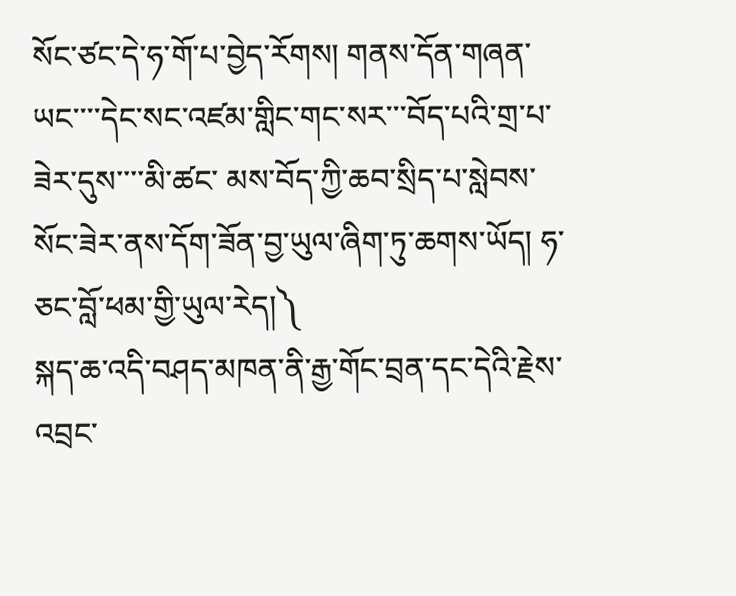སོང་ཙང་དེ་ཧ་གོ་པ་བྱེད་རོགས། གནས་དོན་གཞན་ཡང་་་་དེང་སང་འཛམ་གླིང་གང་སར་་་བོད་པའི་གྲ་པ་ཟེར་དུས་་་་མི་ཚང་ མས་བོད་ཀྱི་ཆབ་སྲིད་པ་སླེབས་སོང་ཟེར་ནས་དོག་ཟོན་བྱ་ཡུལ་ཞིག་ཏུ་ཆགས་ཡོད། ཧ་ཅང་བློ་ཕམ་གྱི་ཡུལ་རེད།༽
སྐད་ཆ་འདི་བཤད་མཁན་ནི་རྒྱ་གོང་བྲན་དང་དེའི་རྗེས་འབྲང་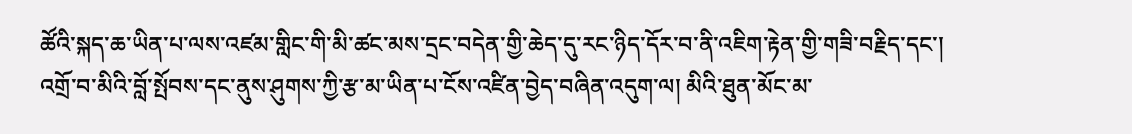ཚོའི་སྐད་ཆ་ཡིན་པ་ལས་འཛམ་གླིང་གི་མི་ཚང་མས་དྲང་བདེན་གྱི་ཆེད་དུ་རང་ཉིད་དོར་བ་ནི་འཇིག་རྟེན་གྱི་གཟི་བརྗིད་དང་། འགྲོ་བ་མིའི་བློ་སྤོབས་དང་ནུས་ཤུགས་ཀྱི་རྩ་མ་ཡིན་པ་ངོས་འཛིན་བྱེད་བཞིན་འདུག་ལ། མིའི་ཐུན་མོང་མ་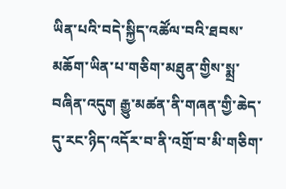ཡིན་པའི་བདེ་སྐྱིད་འཚོལ་བའི་ཐབས་མཆོག་ཡིན་པ་གཅིག་མཐུན་གྱིས་སྨྲ་བཞིན་འདུག རྒྱུ་མཚན་ནི་གཞན་གྱི་ཆེད་དུ་རང་ཉིད་འདོར་བ་ནི་འགྲོ་བ་མི་གཅིག་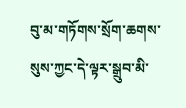བུ་མ་གཏོགས་སྲོག་ཆགས་སུས་ཀྱང་དེ་ལྟར་སྒྲུབ་མི་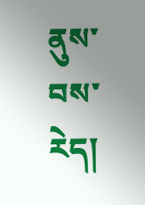ནུས་བས་རེད།